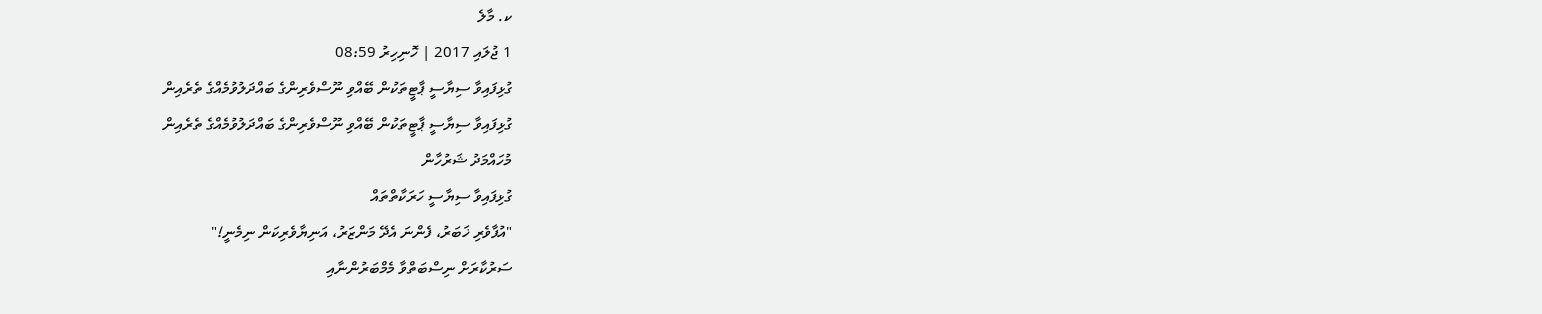ކ. މާލެ
1 ޖުލައި 2017 | ހޮނިހިރު 08:59
ގުޅިފައިވާ ސިޔާސީ ޕާޓީތަކުން ބޭއްވި ނޫސްވެރިންގެ ބައްދަލުވުމެއްގެ ތެރެއިން
ގުޅިފައިވާ ސިޔާސީ ޕާޓީތަކުން ބޭއްވި ނޫސްވެރިންގެ ބައްދަލުވުމެއްގެ ތެރެއިން
މުހައްމަދު ޝަރުހާން
ގުޅިފައިވާ ސިޔާސީ ހަރަކާތްތައް
"އުފާވެރި ޚަބަރު، ފެންނަ އެދޭ މަންޒަރު، އަނިޔާވެރިކަން ނިމެނީ!"
ސަރުކާރަށް ނިސްބަތްވާ މެމްބަރުންނާއި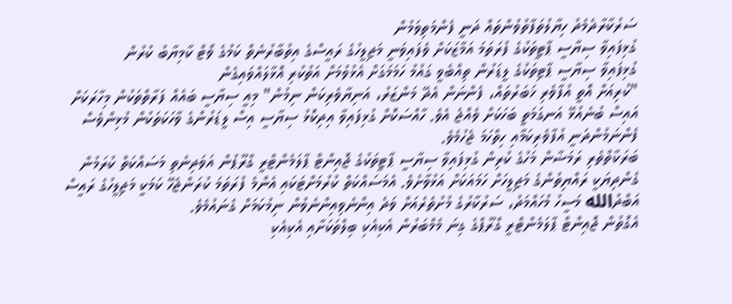ސަރުކާރާދެމެދު ހިޔާލުތަފާތުވުންތައް ދަނީ ފެންމަތިވަމުން
ގުޅިފައިވާ ސިޔާސީ ޕާޓީތަކުގެ ފުރަތަމަ އަމާޒަކަށް ވެފައިވަނީ މަޖިލީހުގެ ރައީސްގެ އިތުބާރުނެތް ކަމުގެ ވޯޓް ކާމިޔާބު ކުރުން
ގުޅިފައިވާ ސިޔާސީ ޕާޓިތަކުގެ ލީޑަރުން ތިއްބެވީ ގައުމު ހަމަމަގަށް އެޅުވުމަށް އަތުކުރި އޮޅާލައްވައިގެން
"ކުރިއަށް އޮތީ އުފާވެރި ޚަބަރުތައް، ފެންނަން އެދޭ މަންޒަރު، އަނިޔާވެރިކަން ނިމުން" މިއީ ސިޔާސީ ބައެއް ފަރާތްތަކުން މިހާރަކަށް އައިސް ބުނެއުޅޭ އަނގަމަތީ ބަހަކަށް ވެއްޖެ އެވެ. ހާއްސަކޮށް ގުޅިފައިވާ އިދިކޮޅު ސިޔާސީ އިސް ލީޑަރުންގެ ވާހަކަތަކުން މުޅިންވެސް ފެންނަމުންދަނީ އުފާވެރިކަމާއި ހިތްހަމަ ޖެހުމެވެ.
ބަރަކާތްތެރި ރަމަޟާން މަހުގެ ކުރިން ގުޅިފައިވާ ސިޔާސީ ޕާޓީތަކުގެ ޖޮއިންޓް ޕާލަމެންޓްރީ ގްރޫޕުން އަވަދިނެތި މަސައްކަތް ކުރަމުން ގެންދިޔަކީ ރައްޔިތުންގެ މަޖިލީހަށް ހަމައަކަށް އަޅުވާށެވެ. އެމަސައްކަތް ކުރުމަށްޓަކައި އެންމެ ފުރަތަމަ ކުރަންޖެހޭ ކަމަކީ މަޖިލީހުގެ ރައީސް އަބްދުالله މަސީހު މުހައްމަދު، ސަރުކާރުގެ މުށުތެރެއަށް ވަދެ އިންނެވިއިންނެވުން ނިމުކަމަށް ގެނައުމެވެ.
އެގޮތުން ޖޮއިންޓް ޕާލަމެންޓްރީ ގްރޫޕްގެ ގިނަ މެމްބަރުން އެކިއެކި ބިލްތަކަށާއި އެކިއެކި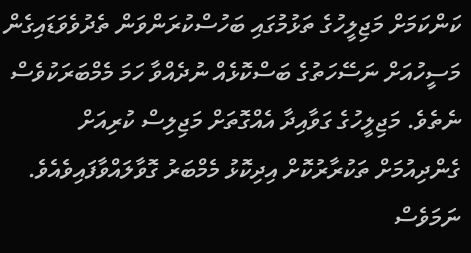ކަންކަމަށް މަޖިލީހުގެ ތަޅުމުގައި ބަހުސްކުރަންވަން ތެދުވެވަޑައިގެން މަސީހުއަށް ނަސޭހަތުގެ ބަސްކޮޅެއް ނުދެއްވާ ހަމަ މެމްބަރަކުވެސް ނެތެވެ. މަޖިލީހުގެ ގަވާއިދާ އެއްގޮތަށް މަޖިލިސް ކުރިއަށް ގެންދިއުމަށް ތަކުރާރުކޮށް އިދިކޮޅު މެމްބަރު ގޮވާލައްވާފައިވެއެވެ.
ނަމަވެސް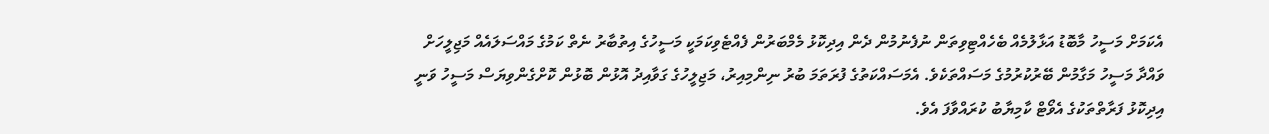އެކަމަށް މަސީހު މާބޮޑު އަޅާލުމެއް ބެހެއްޓިވިތަން ނުފެނުމުން ދެން އިދިކޮޅު މެމްބަރުން ފެއްޓެވިކަމަކީ މަސީހުގެ އިތުބާރު ނެތް ކަމުގެ މައްސަލައެއް މަޖިލީހަށް ވައްދާ މަސީހު މަގާމުން ބޭރުކުރުމުގެ މަސައްތަކެވެ. އެމަސައްކަތުގެ ފުރަތަމަ ބުރު ނިންމިއިރު، މަޖިލީހުގެ ގަވާއިދު އޮޅުން ބޮޅުން ކޮށްގެންވިޔަސް މަސީހު ވަނީ އިދިކޮޅު ފަރާތްތަކުގެ އެވޯޓް ކާމިޔާބު ކުރައްވާފަ އެވެ.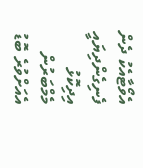އެވޯޓާއެކު ދެން ފެނިގެންދިޔައީ އިދިކޮޅު މެމްބަރުން އެއަށްވުރެ ބޮޑު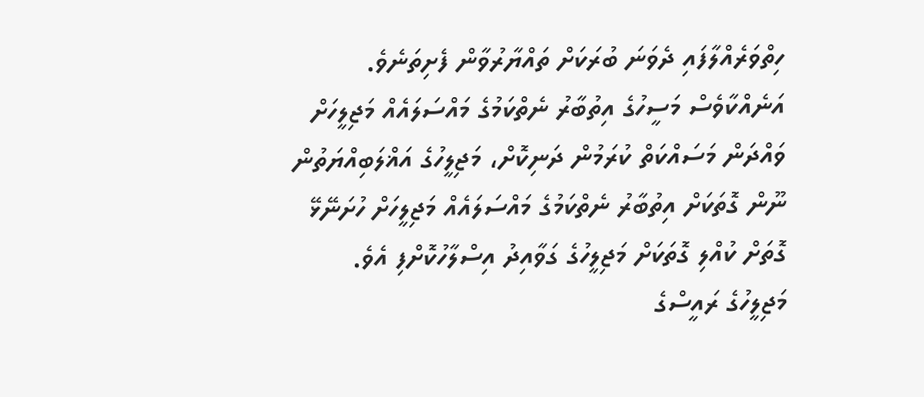ހިތްވަރެއްލާފައި ދެވަނަ ބުރަކަށް ތައްޔާރުވާން ފެށިތަނެވެ. އަނެއްކާވެސް މަސީހުގެ އިތުބާރު ނެތްކަމުގެ މައްސަލައެއް މަޖިލީހަށް ވައްދަން މަސައްކަތް ކުރަމުން ދަނިކޮށް، މަޖިލީހުގެ އަޣްލަބިއްޔަތުން ނޫން ގޮތަކަށް އިތުބާރު ނެތްކަމުގެ މައްސަލައެއް މަޖިލީހަށް ހުށަނޭޅޭ ގޮތަށް ކުއްލި ގޮތަކަށް މަޖިލީހުގެ ގަވާއިދު އިސްލާހުކޮށްފި އެވެ. މަޖިލީހުގެ ރައީސްގެ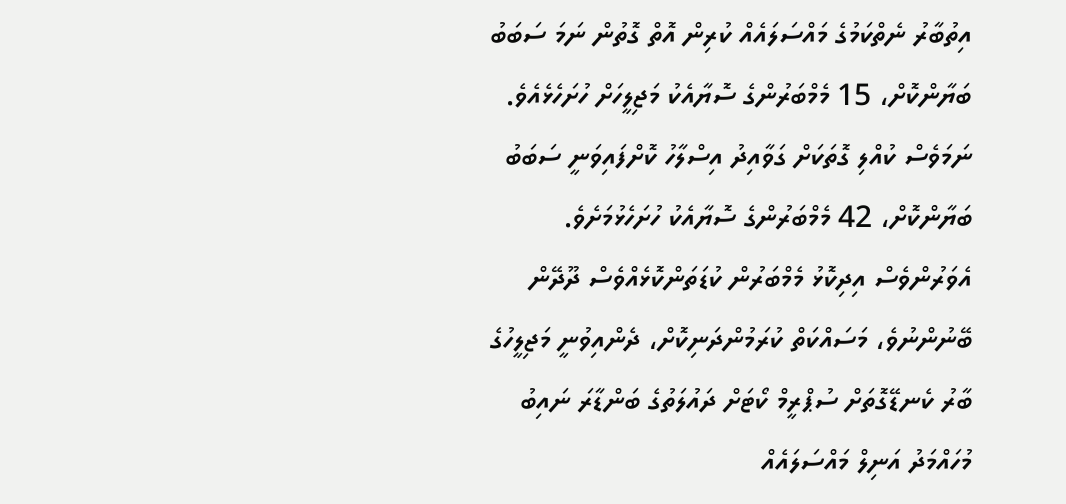އިތުބާރު ނެތްކަމުގެ މައްސަލައެއް ކުރިން އޮތް ގޮތުން ނަމަ ސަބަބު ބަޔާންކޮށް، 15 މެމްބަރުންގެ ސޮޔާއެކު މަޖިލީހަށް ހުށަހެޅެއެވެ. ނަމަވެސް ކުއްލި ގޮތަކަށް ގަވާއިދު އިސްލާހު ކޮށްފައިވަނީ ސަބަބު ބަޔާންކޮށް، 42 މެމްބަރުންގެ ސޮޔާއެކު ހުށަހެޅުމަށެވެ.
އެވަރުންވެސް އިދިކޮޅު މެމްބަރުން ކުޑަތަންކޮޅެއްވެސް ދޫދޭން ބޭނުންނުވެ، މަސައްކަތް ކުރަމުންދަނިކޮށް، ދެންއިވުނީ މަޖިލީހުގެ ބާރު ކެނޑޭގޮތަށް ސުޕްރީމް ކޯޓަށް ދައުލަތުގެ ބަންޑާރަ ނައިބު މުހައްމަދު އަނިލް މައްސަލައެއް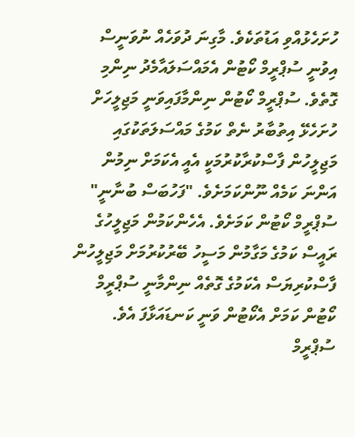ހުށަހެޅުއްވި އަޑުތަކެވެ. މާގިނަ ދުވަހެއް ނުވަނީސް އިވުނީ ސުޕްރީމް ކޯޓުން އެމައްސަލައާމެދު ނިންމި ގޮތެވެ. ސުޕްރީމް ކޯޓުން ނިންމާފައިވަނީ މަޖިލީހަށް ހުށަހެޅޭ އިތުބާރު ނެތް ކަމުގެ މައްސަލަތަކުގައި މަޖިލީހުން ފާސްކުރާކުރުމަކީ އެއީ އެކަމަށް ނިމުން އަންނަ ކަމެއް ނޫންކަމަށެވެ. "ފަހުބަސް ބުނާނީ" ސުޕްރީމް ކޯޓުން ކަމަށެވެ. އެހެންކަމުން މަޖިލީހުގެ ރައީސް ކަމުގެ މަގާމުން މަސީހު ބޭރުކުރުމަށް މަޖިލީހުން ފާސްކުރިޔަސް އެކަމުގެ ގޮތެއް ނިންމާނީ ސުޕްރީމް ކޯޓުން ކަމަށް އެކޯޓުން ވަނީ ކަނޑައަޅާފަ އެވެ.
ސުޕްރީމް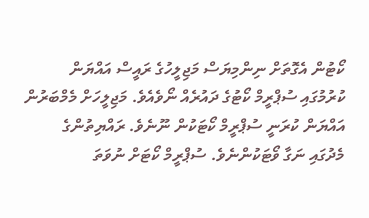ކޯޓުން އެގޮތަށް ނިންމިޔަސް މަޖިލީހުގެ ރައީސް އައްޔަން ކުރުމުގައި ސުޕްރީމް ކޯޓުގެ ދައުރެއް ނޯވެއެވެ. މަޖިލީހަށް މެމްބަރުން އައްޔަން ކުރަނީ ސުޕްރީމް ކޯޓަކުން ނޫނެވެ. ރައްޔިތުންގެ މެދުގައި ނަގާ ވޯޓަކުންނެވެ. ސުޕްރީމް ކޯޓަށް ނުވަތަ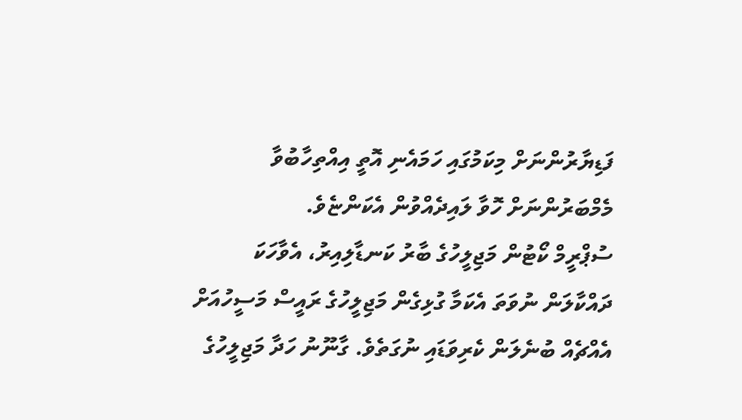ފަޑިޔާރުންނަށް މިކަމުގައި ހަމައެނި އޮތީ އިއްތިހާބުވާ މެމްބަރުންނަށް ހޮވާ ލައިދެއްވުން އެކަންޏެވެ.
ސުޕްރީމް ކޯޓުން މަޖިލީހުގެ ބާރު ކަނޑާލިއިރު، އެވާހަކަ ދައްކާލަން ނުވަތަ އެކަމާ ގުޅިގެން މަޖިލީހުގެ ރައީސް މަސީހުއަށް އެއްޗެއް ބުނެލަން ކެރިވަޑައި ނުގަތެވެ. ގާނޫނު ހަދާ މަޖިލީހުގެ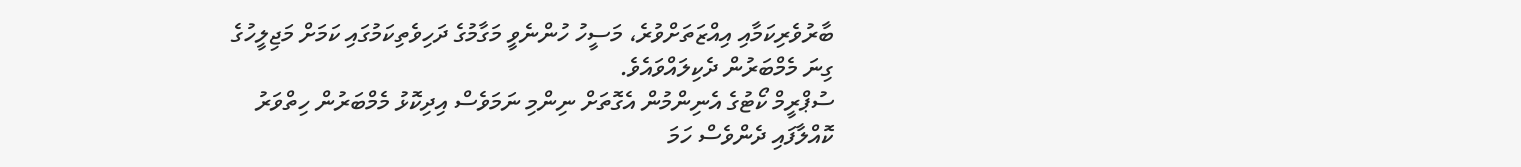ބާރުވެރިކަމާއި އިއްޒަތަށްވުރެ، މަސީހު ހުންނެވީ މަގާމުގެ ދަހިވެތިކަމުގައި ކަމަށް މަޖިލީހުގެ ގިނަ މެމްބަރުން ދެކިލައްވައެވެ.
ސުޕްރީމް ކޯޓުގެ އެނިންމުން އެގޮތަށް ނިންމި ނަމަވެސް އިދިކޮޅު މެމްބަރުން ހިތްވަރު ކޮއްލާފައި ދެންވެސް ހަމަ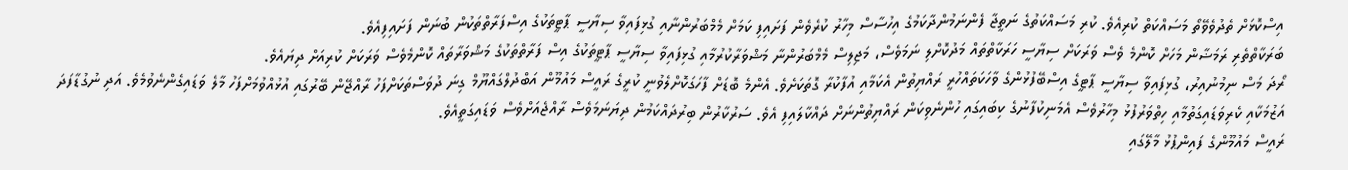އިސްކޮޅަށް ތެދުވެވޭތޯ މަސައްކަތް ކުރިއެވެ. ކުރި މަސައްކަތުގެ ނަތީޖާ ފެންނަމުންދާކަމުގެ އިހުސާސް މިހާރު ކުރެވެން ފަށައިފި ކަމަށް މެމްބަރުންނާއި ގުޅިފައިވާ ސިޔާސީ ޕާޓީތަކުގެ އިސްފަރާތްތަކުން ބުނަން ފަށައިފިއެވެ.
ބަރަކާތްތެރި ރަމަޟާން މަހަށް ކޮންމެ ވެސް ވަރަކަށް ސިޔާސީ ހަރަކާތްތައް މަދުކޮށްލި ނަމަވެސް، މަޖިލިސް މެމްބަރުންނާ މަޝްވަރާކުރުމާއި ގުޅިފައިވާ ސިޔާސީ ޕާޓީތަކުގެ އިސް ފަރާތްތަކުގެ މަޝްވަރާތައް ކޮންމެވެސް ވަރަކަށް ކުރިއަށް ދިޔައެވެ.
ރޯދަ މަސް ނިމުނުއިރު، ގުޅިފައިވާ ސިޔާސީ ޕާޓީގެ އިސްބޭފުޅުންގެ ވާހަކަތައްހުރީ ރައްޔިތުން އެކަމާއި އުފާކުރާ ގޮތަކަށެވެ. އެންމެ ބޮޑަށް ފާހަގަކޮށްލެވުނީ ކުރީގެ ރައީސް މައުމޫން އަބްދުލްގައްޔޫމް ގިނަ ދުވަސްތަކަށްފަހު ރާއްޖޭން ބޭރުގައި އުޅުއްވުމަށްފަހު މާލެ ވަޑައިގެންނެވުމެވެ. އަދި ނުގުޑާފަދަ އަޒުމަކާއި ކެރިވަޑައިގަތުމާއި ހިތްވަރުފުޅު މިހާރުވެސް އެމަނިކުފާނުގެ ކިބައިގައި ހުންނެވިކަން ރައްޔިތުންނަށް ދައްކާލައިފި އެވެ. ސަރުކާރުން ބިރުދައްކަމުން ދިޔަނަމަވެސް ރާއްޖެއަށްވެސް ވަޑައިގަތީއެވެ.
ރައީސް މައުމޫންގެ ފައިންޕުޅު މާލޭގައި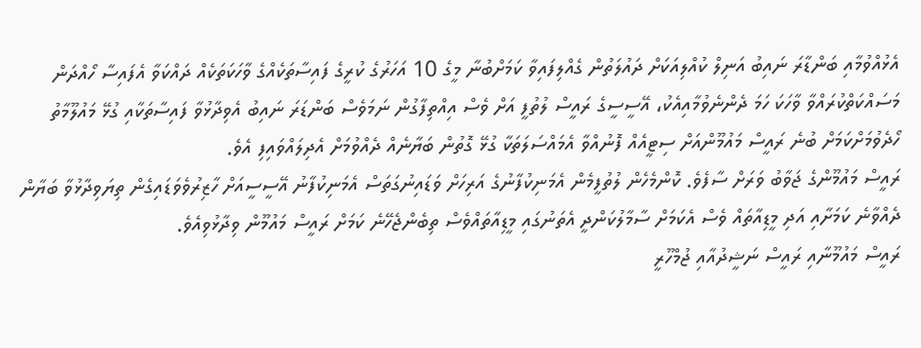އެޅުއްވުމާއި ބަންޑާރަ ނައިބު އަނިލް ކުއްލިއަކަށް ދައުލަތުން ގެއްލިފައިވާ ކަމަށްބުނާ މީގެ 10 އަހަރުގެ ކުރީގެ ފައިސާތަކެއްގެ ވާހަކަތަކެއް ދައްކަވާ އެފައިސާ ހޯއްދަން މަސައްކަތްކުރައްވާ ވާހަކަ ހަމަ ދެންނެވުމާއިއެކު، އޭސީސީގެ ރައީސް ލުތުފީ އަށް ވެސް އިއްތިފާގުން ނަމަވެސް ބަންޑަރަ ނައިބު އެވިދާޅުވާ ފައިސާތަކާއި ގުޅޭ މައުލޫމާތު ހޯދެވުމަށްކަމަށް ބުނެ ރައީސް މައުމޫންއަށް ސިޓީއެއް ފޮނުއްވާ އެމައްސަލަތަކާ ގުޅޭ ގޮތުން ބަޔާނެއް ދެއްވުމަށް އެދިލައްވައިފި އެވެ.
ރައީސް މައުމޫންގެ ޖަވާބު ވަރަށް ސާފެވެ. ކޮންމެހެން ލުތުފީމެން އެމަނިކުފާނުގެ އަރިހަށް ވަޑައިނުގަތަސް އެމަނިކުފާނު އޭސީސީއަށް ހާޒިރުވެވަޑައިގެން ތިޔަވިދާޅުވާ ބަޔާން ދެއްވާނެ ކަމަށާއި އަދި މީޑިއާތައް ވެސް އެކަމަށް ސާމާލުކަންދީ އެތަނުގައި މީޑިއާތައްވެސް ތިބެންޖެހޭނެ ކަމަށް ރައީސް މައުމޫން ވިދާޅުވިއެވެ.
ރައީސް މައުމޫނާއި ރައީސް ނަޝީދުއާއި ޖުމްހޫރީ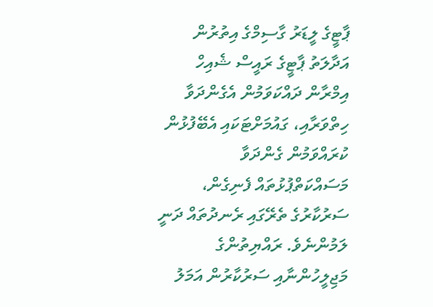ޕާޓީގެ ލީޑަރު ގާސިމްގެ އިތުރުން އަދާލަތު ޕާޓީގެ ރައީސް ޝެއިހް އިމްރާން ދައްކަވަމުން އެގެންދަވާ ހިތްވަރާއި، ގައުމަށްޓަކައި އެބޭފުޅުން ކުރައްވަމުން ގެންދަވާ މަސައްކަތްޕުޅުތައް ފެނިގެން، ސަރުކާރުގެ ތެރޭގައި ރެނދުތައް ދަނީ ލަމުންނެވެ. ރައްޔިތުންގެ މަޖިލީހުންނާއި ސަރުކާރުން އަމަލު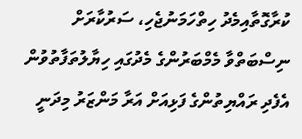ކުރާގޮތާއިމެދު ހިތްހަމަނުޖެހި، ސަރުކާރަށް ނިސްބަތްވާ މެމްބަރުންގެ މެދުގައި ހިޔާލުތަފާތުވުން އެފެދި ރައްޔިތުންގެ ފަޅިއަށް އަރާ މަންޒަރު މިދަނީ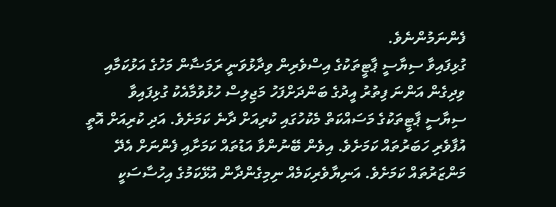ފެންނަމުންނެވެ.
ގުޅިފައިވާ ސިޔާސީ ޕާޓީތަކުގެ އިސްވެރިން ވިދާޅުވަނީ ރަމަޟާން މަހުގެ އަޅުކަމާއި ވިދިގެން އަންނަ ފިތުރު އީދުގެ ބަންދަށްފަހު މަޖިލިސް ހުޅުވުމާއެކު ގުޅިފައިވާ ސިޔާސީ ޕާޓީތަކުގެ މަސައްކަތް މެކުހުގައި ކުރިއަށް ދާނެ ކަމަށެވެ. އަދި ކުރިއަށް އޮތީ އުފާވެރި ހަބަރުތައް ކަމަށެވެ. އިވެން ބޭނުންވާ އަޑުތައް ކަމަށާއި ފެންނަށް އެދޭ މަންޒަރުތައް ކަމަށެވެ. އަނިޔާވެރިކަމެއް ނިމިގެންދާން އުޅޭކަމުގެ އިހުސާސަކީ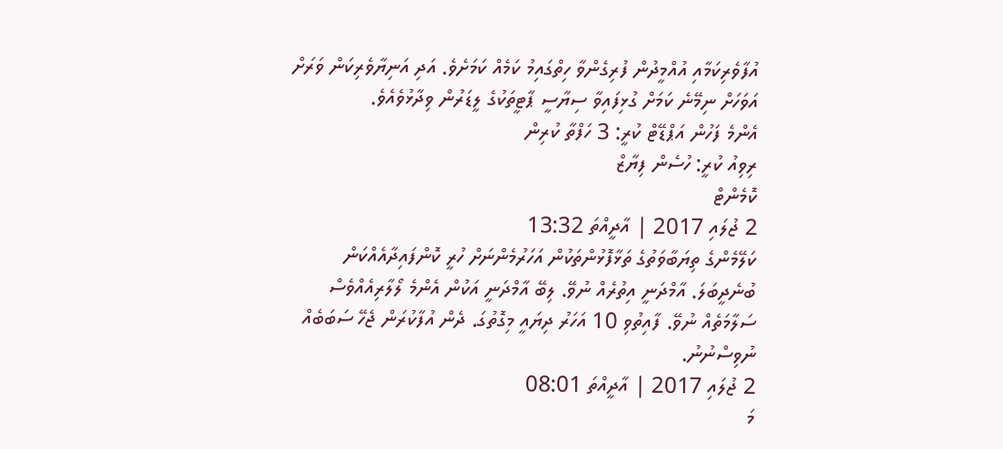އުފާވެރިކަމާއި އުއްމީދުން ފުރިގެންވާ ހިތްގައިމު ކަމެއް ކަމަށެވެ. އަދި އަނިޔާވެރިކަން ވަރަށް އަވަހަށް ނިމޭނެ ކަމަށް ގުޅިފައިވާ ސިޔާސީ ޕާޓީތަކުގެ ލީޑަރުން ވިދާޅުވެއެވެ.
އެންމެ ފަހުން އަޕްޑޭޓް ކުރީ: 3 ހަފްތާ ކުރިން
ރިވިއު ކުރީ: ހުސެން ފިޔާޒް
ކޮމެންޓް
2 ޖުލައި 2017 | އާދީއްތަ 13:32
ކަލޭމެންގެ ތިޔަބާވަތުގެ ތަޅާފޮޅުންތަކުން އަހަރުމެންނަށް ހުރީ ކޮންފައިދާއެއްކަން ބުނެދީބަލަ. އާމްދަނީ އިތުރެއް ނުވޭ. ލިބޭ އާމްދަނީ އަކުން އެންމެ ލޯލާރިއެއްވެސް ސަލާމަތެއް ނުވޭ. ފާއިތުވި 10 އަހަރު ދިޔައީ މިގޮތުގަ. ދެން އުފާކުރަން ޖެހޭ ސަބަބެއް ނުވިސްނުނު.
2 ޖުލައި 2017 | އާދީއްތަ 08:01
މަ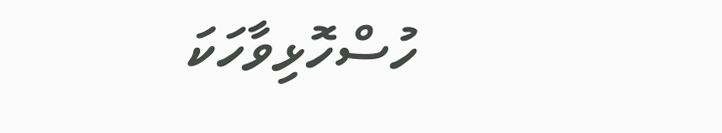ހުސްހޮޅިވާހަކަ